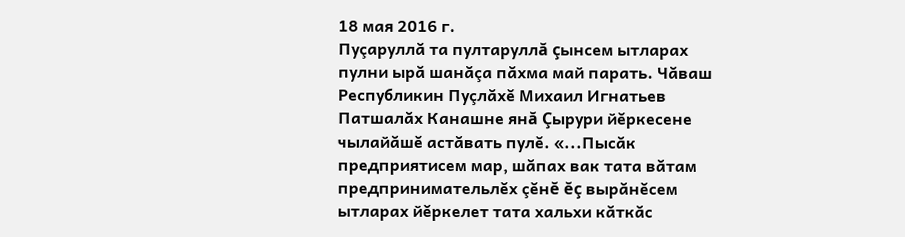18 мая 2016 г.
Пуçаруллă та пултаруллă çынсем ытларах пулни ырă шанăçа пăхма май парать. Чăваш Республикин Пуçлăхĕ Михаил Игнатьев Патшалăх Канашне янă Çырури йĕркесене чылайăшĕ астăвать пулĕ. «...Пысăк предприятисем мар, шăпах вак тата вăтам предпринимательлĕх çĕнĕ ĕç вырăнĕсем ытларах йĕркелет тата хальхи кăткăс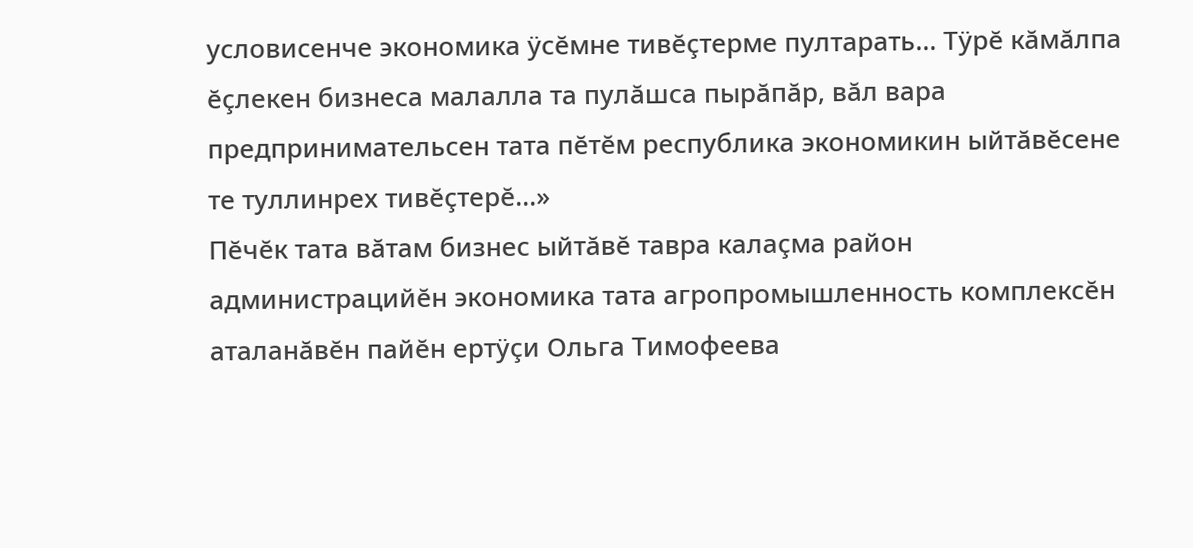условисенче экономика ÿсĕмне тивĕçтерме пултарать... Тÿрĕ кăмăлпа ĕçлекен бизнеса малалла та пулăшса пырăпăр, вăл вара предпринимательсен тата пĕтĕм республика экономикин ыйтăвĕсене те туллинрех тивĕçтерĕ...»
Пĕчĕк тата вăтам бизнес ыйтăвĕ тавра калаçма район администрацийĕн экономика тата агропромышленность комплексĕн аталанăвĕн пайĕн ертÿçи Ольга Тимофеева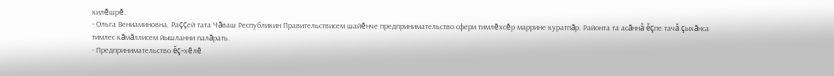килĕшрĕ.
- Ольга Вениаминовна, Раççей тата Чăваш Республикин Правительствисем шайĕнче предпринимательство сфери тимлĕхсĕр маррине куратпăр. Районта та асăннă ĕçпе тачă çыхăнса тимлес кăмăллисем йышланни палăрать.
- Предпринимательство ĕç-хĕлĕ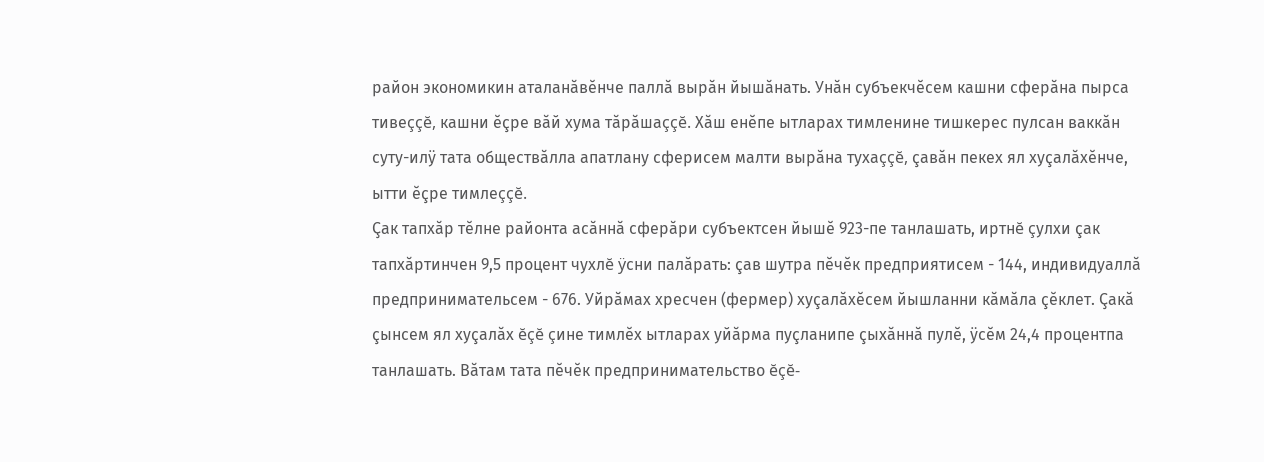район экономикин аталанăвĕнче паллă вырăн йышăнать. Унăн субъекчĕсем кашни сферăна пырса тивеççĕ, кашни ĕçре вăй хума тăрăшаççĕ. Хăш енĕпе ытларах тимленине тишкерес пулсан ваккăн суту-илÿ тата обществăлла апатлану сферисем малти вырăна тухаççĕ, çавăн пекех ял хуçалăхĕнче, ытти ĕçре тимлеççĕ.
Çак тапхăр тĕлне районта асăннă сферăри субъектсен йышĕ 923-пе танлашать, иртнĕ çулхи çак тапхăртинчен 9,5 процент чухлĕ ÿсни палăрать: çав шутра пĕчĕк предприятисем - 144, индивидуаллă предпринимательсем - 676. Уйрăмах хресчен (фермер) хуçалăхĕсем йышланни кăмăла çĕклет. Çакă çынсем ял хуçалăх ĕçĕ çине тимлĕх ытларах уйăрма пуçланипе çыхăннă пулĕ, ÿсĕм 24,4 процентпа танлашать. Вăтам тата пĕчĕк предпринимательство ĕçĕ-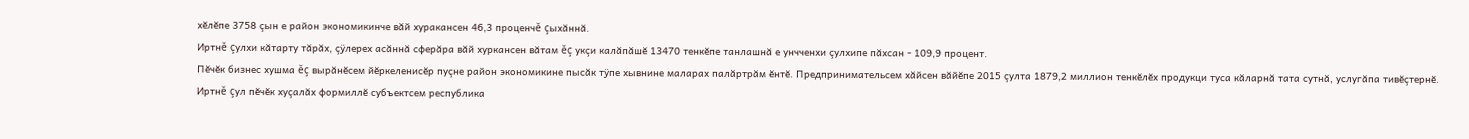хĕлĕпе 3758 çын е район экономикинче вăй хуракансен 46,3 проценчĕ çыхăннă.
Иртнĕ çулхи кăтарту тăрăх, çÿлерех асăннă сферăра вăй хуркансен вăтам ĕç укçи калăпăшĕ 13470 тенкĕпе танлашнă е унчченхи çулхипе пăхсан - 109,9 процент.
Пĕчĕк бизнес хушма ĕç вырăнĕсем йĕркеленисĕр пуçне район экономикине пысăк тÿпе хывнине маларах палăртрăм ĕнтĕ. Предпринимательсем хăйсен вăйĕпе 2015 çулта 1879,2 миллион тенкĕлĕх продукци туса кăларнă тата сутнă, услугăпа тивĕçтернĕ.
Иртнĕ çул пĕчĕк хуçалăх формиллĕ субъектсем республика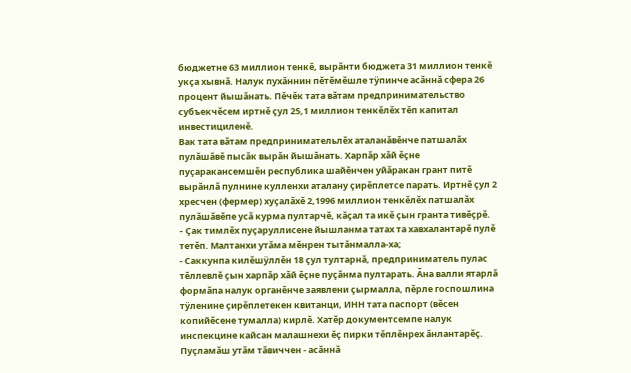бюджетне 63 миллион тенкĕ, вырăнти бюджета 31 миллион тенкĕ укçа хывнă. Налук пухăннин пĕтĕмĕшле тÿпинче асăннă сфера 26 процент йышăнать. Пĕчĕк тата вăтам предпринимательство субъекчĕсем иртнĕ çул 25,1 миллион тенкĕлĕх тĕп капитал инвестициленĕ.
Вак тата вăтам предпринимательлĕх аталанăвĕнче патшалăх пулăшăвĕ пысăк вырăн йышăнать. Харпăр хăй ĕçне пуçаракансемшĕн республика шайĕнчен уйăракан грант питĕ вырăнлă пулнине кулленхи аталану çирĕплетсе парать. Иртнĕ çул 2 хресчен (фермер) хуçалăхĕ 2,1996 миллион тенкĕлĕх патшалăх пулăшăвĕпе усă курма пултарчĕ, кăçал та икĕ çын гранта тивĕçрĕ.
- Çак тимлĕх пуçаруллисене йышланма татах та хавхалантарĕ пулĕ тетĕп. Малтанхи утăма мĕнрен тытăнмалла-ха;
- Саккунпа килĕшÿллĕн 18 çул тултарнă, предприниматель пулас тĕллевлĕ çын харпăр хăй ĕçне пуçăнма пултарать. Ăна валли ятарлă формăпа налук органĕнче заявлени çырмалла, пĕрле госпошлина тÿленине çирĕплетекен квитанци, ИНН тата паспорт (вĕсен копийĕсене тумалла) кирлĕ. Хатĕр документсемпе налук инспекцине кайсан малашнехи ĕç пирки тĕплĕнрех ăнлантарĕç. Пуçламăш утăм тăвиччен - асăннă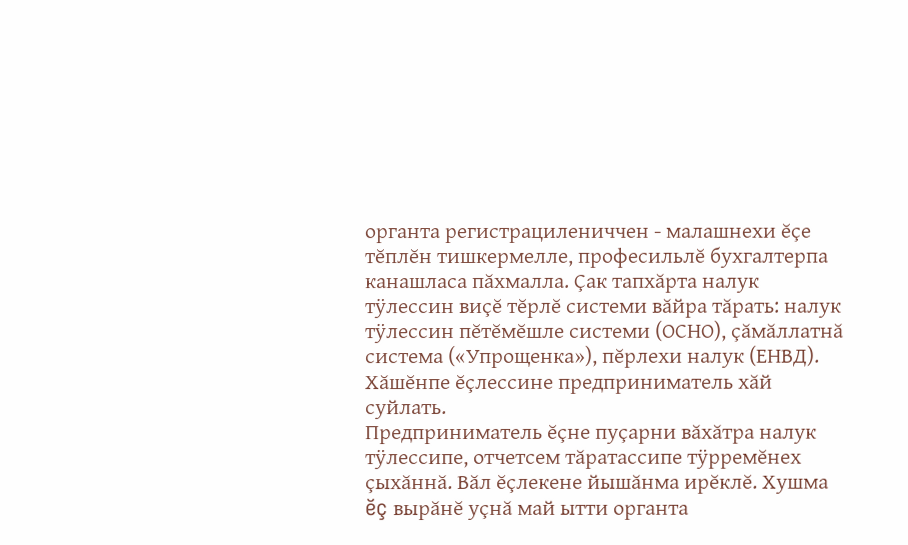органта регистрацилениччен - малашнехи ĕçе тĕплĕн тишкермелле, професильлĕ бухгалтерпа канашласа пăхмалла. Çак тапхăрта налук тÿлессин виçĕ тĕрлĕ системи вăйра тăрать: налук тÿлессин пĕтĕмĕшле системи (ОСНО), çăмăллатнă система («Упрощенка»), пĕрлехи налук (ЕНВД). Хăшĕнпе ĕçлессине предприниматель хăй суйлать.
Предприниматель ĕçне пуçарни вăхăтра налук тÿлессипе, отчетсем тăратассипе тÿрремĕнех çыхăннă. Вăл ĕçлекене йышăнма ирĕклĕ. Хушма ĕç вырăнĕ уçнă май ытти органта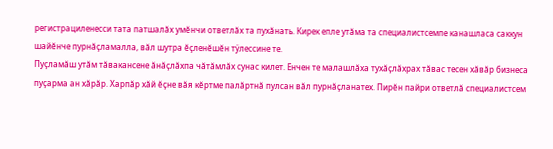регистрациленесси тата патшалăх умĕнчи ответлăх та пухăнать. Кирек епле утăма та специалистсемпе канашласа саккун шайĕнче пурнăçламалла, вăл шутра ĕçленĕшĕн тÿлессине те.
Пуçламăш утăм тăвакансене ăнăçлăхпа чăтăмлăх сунас килет. Енчен те малашлăха тухăçлăхрах тăвас тесен хăвăр бизнеса пуçарма ан хăрăр. Харпăр хăй ĕçне вăя кĕртме палăртнă пулсан вăл пурнăçланатех. Пирĕн пайри ответлă специалистсем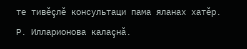те тивĕçлĕ консультаци пама яланах хатĕр.
Р. Илларионова калаçнă.